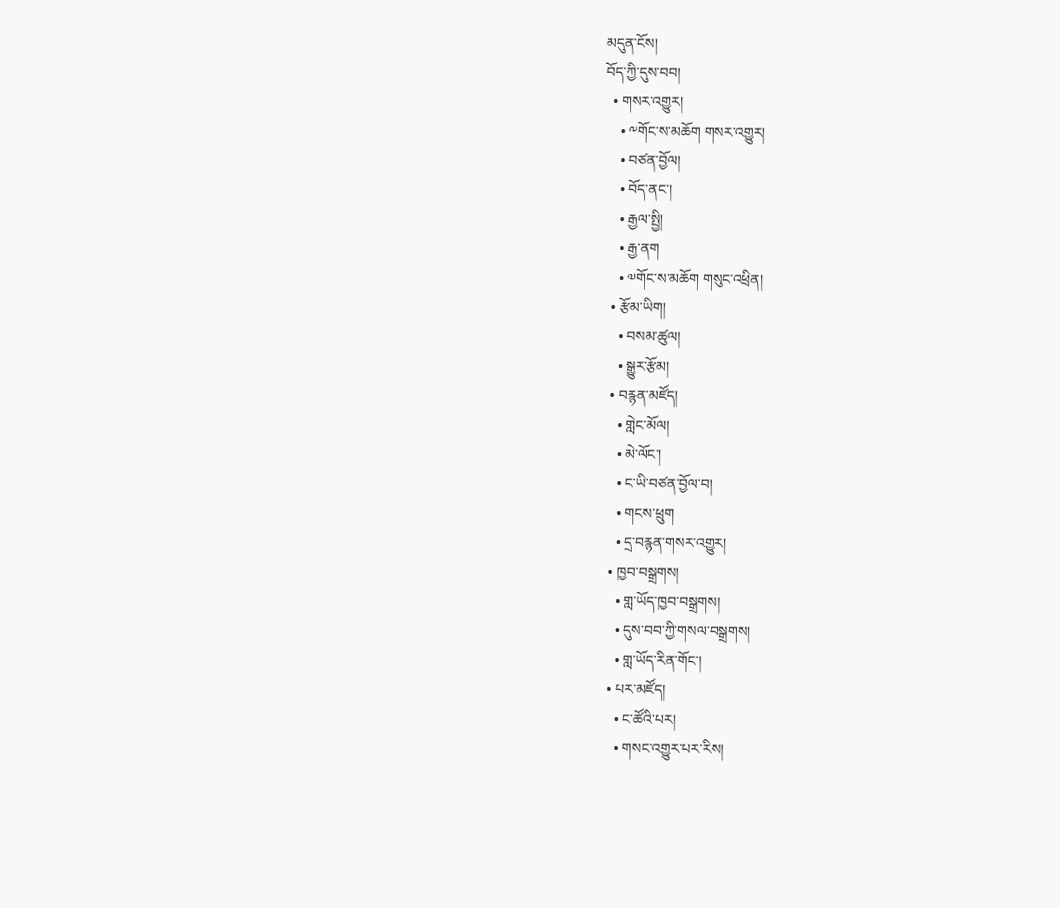མདུན་ངོས།
བོད་ཀྱི་དུས་བབ།
  • གསར་འགྱུར།
    • ༸གོང་ས་མཆོག གསར་འགྱུར།
    • བཙན་བྱོལ།
    • བོད་ནང་།
    • རྒྱལ་སྤྱི།
    • རྒྱ་ནག
    • ༧གོང་ས་མཆོག གསུང་འཕྲིན།
  • རྩོམ་ཡིག།
    • བསམ་ཚུལ།
    • སྒྱུར་རྩོམ།
  • བརྙན་མཛོད།
    • གླེང་མོལ།
    • མེ་ལོང་།
    • ང་ཡི་བཙན་བྱོལ་བ།
    • གངས་ཕྲུག
    • དྲ་བརྙན་གསར་འགྱུར།
  • ཁྱབ་བསྒྲགས།
    • གླ་ཡོད་ཁྱབ་བསྒྲགས།
    • དུས་བབ་ཀྱི་གསལ་བསྒྲགས།
    • གླ་ཡོད་རིན་གོང་།
  • པར་མཛོད།
    • ང་ཚོའི་པར།
    • གསང་འགྱུར་པར་རིས།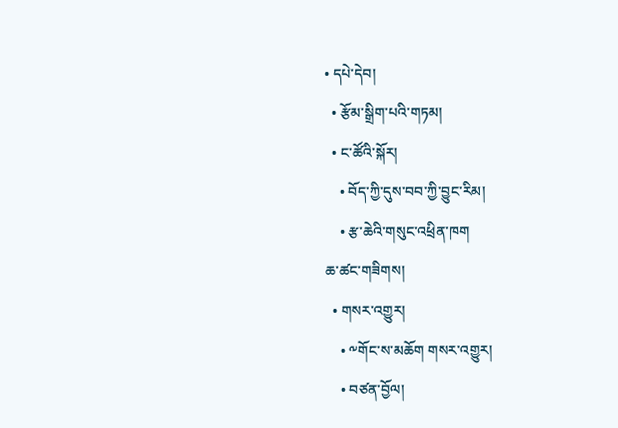• དཔེ་དེབ།
  • རྩོམ་སྒྲིག་པའི་གཏམ།
  • ང་ཚོའི་སྐོར།
    • བོད་ཀྱི་དུས་བབ་ཀྱི་བྱུང་རིམ།
    • རྩ་ཆེའི་གསུང་འཕྲིན་ཁག
ཆ་ཚང་གཟིགས།
  • གསར་འགྱུར།
    • ༸གོང་ས་མཆོག གསར་འགྱུར།
    • བཙན་བྱོལ།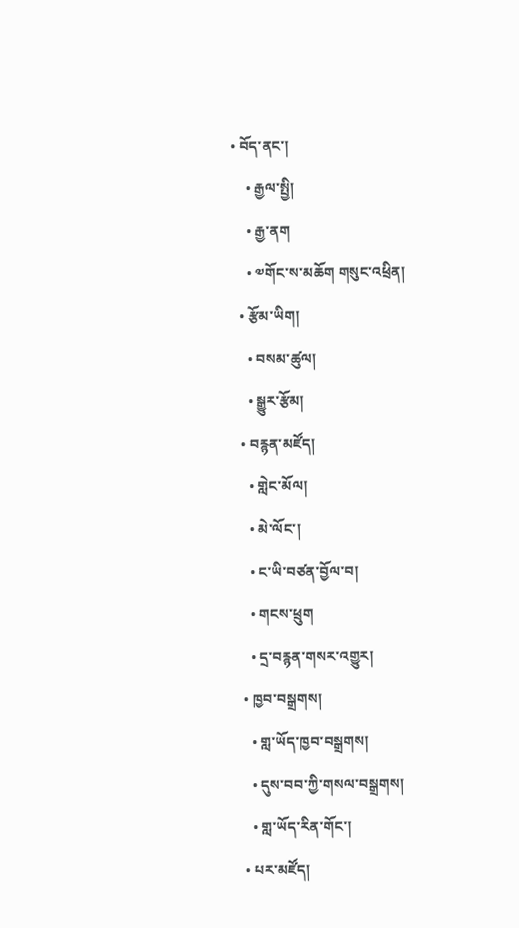• བོད་ནང་།
    • རྒྱལ་སྤྱི།
    • རྒྱ་ནག
    • ༧གོང་ས་མཆོག གསུང་འཕྲིན།
  • རྩོམ་ཡིག།
    • བསམ་ཚུལ།
    • སྒྱུར་རྩོམ།
  • བརྙན་མཛོད།
    • གླེང་མོལ།
    • མེ་ལོང་།
    • ང་ཡི་བཙན་བྱོལ་བ།
    • གངས་ཕྲུག
    • དྲ་བརྙན་གསར་འགྱུར།
  • ཁྱབ་བསྒྲགས།
    • གླ་ཡོད་ཁྱབ་བསྒྲགས།
    • དུས་བབ་ཀྱི་གསལ་བསྒྲགས།
    • གླ་ཡོད་རིན་གོང་།
  • པར་མཛོད།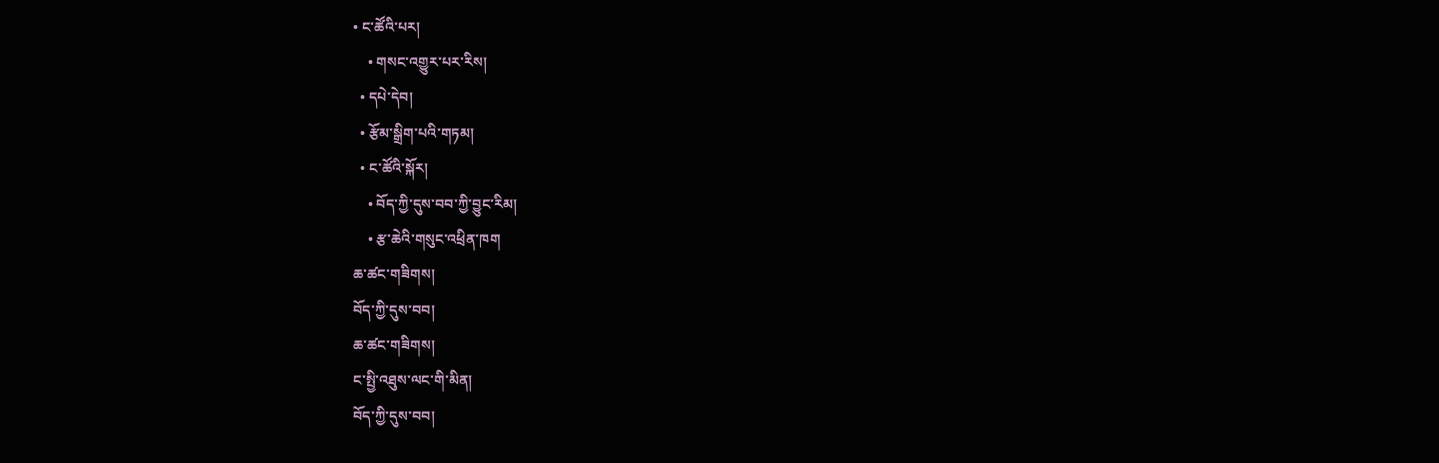• ང་ཚོའི་པར།
    • གསང་འགྱུར་པར་རིས།
  • དཔེ་དེབ།
  • རྩོམ་སྒྲིག་པའི་གཏམ།
  • ང་ཚོའི་སྐོར།
    • བོད་ཀྱི་དུས་བབ་ཀྱི་བྱུང་རིམ།
    • རྩ་ཆེའི་གསུང་འཕྲིན་ཁག
ཆ་ཚང་གཟིགས།
བོད་ཀྱི་དུས་བབ།
ཆ་ཚང་གཟིགས།
ང་སྤྱི་འཐུས་ལང་གི་མིན།
བོད་ཀྱི་དུས་བབ།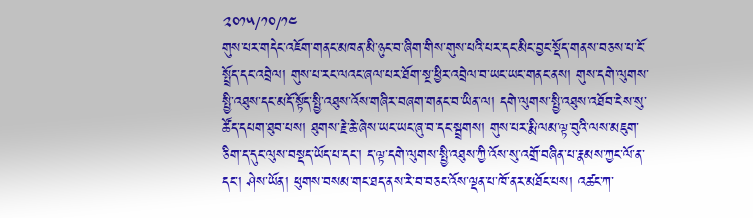༢༠༡༥/༡༠/༡༤
གུས་པར་གདེང་འཇོག་གནང་མཁན་མི་ཉུང་བ་ཞིག་གིས་གུས་པའི་པར་དང་མིང་བྱང་སྡོད་གནས་བཅས་པ་ངོ་སྤྲོད་དང་འབྲེལ། གུས་པ་རང་ལའང་ཞལ་པར་ཐོག་སྔ་ཕྱིར་འབྲེལ་བ་ཡང་ཡང་གནང་ནས། གུས་དགེ་ལུགས་སྤྱི་འཐུས་དང་མདོ་སྟོད་སྤྱི་འཐུས་འོས་གཞིར་བཞག་གནང་བ་ཡིན་ལ། དགེ་ལུགས་སྤྱི་འཐུས་འཐོབ་ངེས་སུ་ཚོད་དཔག་ཐུབ་པས། ཐུགས་རྗེ་ཆེ་ཞེས་ཡང་ཡང་ཞུ་བ་དང་སྦྲགས། གུས་པར་རྨི་ལམ་ལྟ་བུའི་ལས་མཇུག་ཅིག་ད་དུང་ལུས་བསྡད་ཡོད་པ་དང་། ད་ལྟ་དགེ་ལུགས་སྤྱི་འཐུས་ཀྱི་འོས་སུ་འགྲོ་བཞིན་པ་རྣམས་ཀྱང་ལོ་ན་དང་། ཤེས་ཡོན། ཕུགས་བསམ་གང་ཐད་ནས་རེ་བ་བཅང་འོས་ལྡན་པ་ཁོ་ནར་མཐོང་པས། འཚང་ཀ་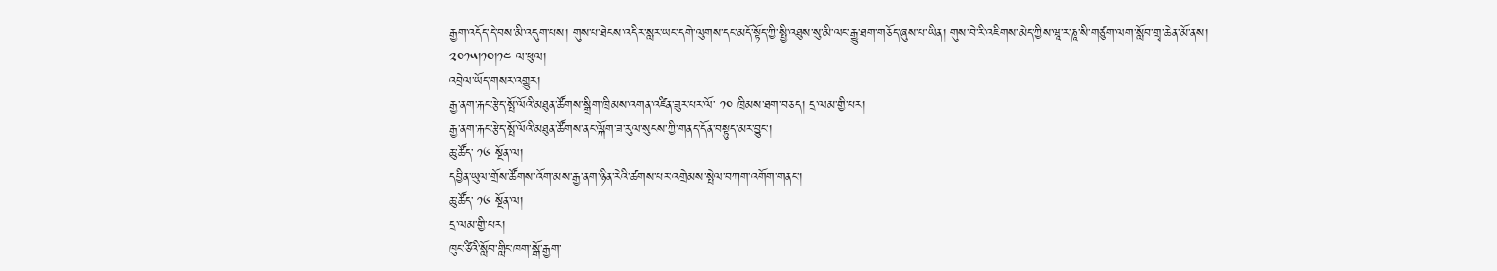རྒྱག་འདོད་དེ་བས་མི་འདུག་པས། གུས་པ་ཐེངས་འདིར་སླར་ཡང་དགེ་ལུགས་དང་མདོ་སྟོད་ཀྱི་སྤྱི་འཐུས་སུ་མི་ལང་རྒྱུ་ཐག་གཅོད་ཞུས་པ་ཡིན། གུས་བེ་རི་འཇིགས་མེད་ཀྱིས་ཝཱ་ར་ཎཱ་སི་གཙུག་ལག་སློབ་གྲྭ་ཆེན་མོ་ནས།
༢༠༡༥།༡༠།༡༤ ལ་ཕུལ།
འབྲེལ་ཡོད་གསར་འགྱུར།
རྒྱ་ནག་རྐང་རྩེད་སྤོ་ལོའི་མཐུན་ཚོགས་སྒྲིག་ཁྲིམས་འགན་འཛིན་ཟུར་པར་ལོ་ ༡༠ ཁྲིམས་ཐག་བཅད། དྲ་ལམ་གྱི་པར།
རྒྱ་ནག་རྐང་རྩེད་སྤོ་ལོའི་མཐུན་ཚོགས་ནང་ལྐོག་ཟ་རུལ་སུངས་ཀྱི་གནད་དོན་བསྟུད་མར་བྱུང་།
ཆུ་ཚོད་ ༡༦ སྔོན་ལ།
དབྱིན་ཡུལ་གྲོས་ཚོགས་འོག་མས་རྒྱ་ནག་ཉིན་རེའི་ཚགས་པར་འགྲེམས་སྤེལ་བཀག་འགོག་གནང་།
ཆུ་ཚོད་ ༡༦ སྔོན་ལ།
དྲ་ལམ་གྱི་པར།
ཁུང་ཙིའི་སློབ་གླིང་ཁག་སྒོ་རྒྱག་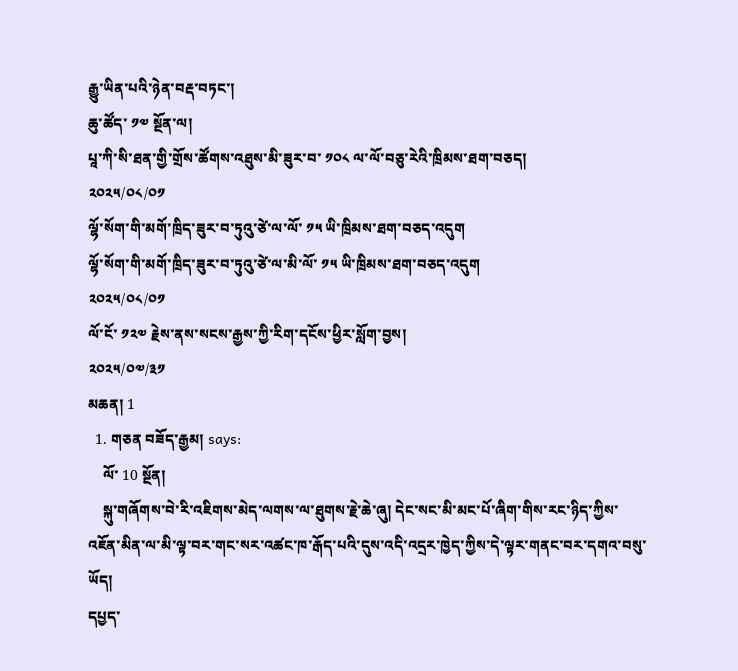རྒྱུ་ཡིན་པའི་ཉེན་བརྡ་བཏང་།
ཆུ་ཚོད་ ༡༧ སྔོན་ལ།
པཱ་ཀི་སི་ཐན་གྱི་གྲོས་ཚོགས་འཐུས་མི་ཟུར་བ་ ༡༠༨ ལ་ལོ་བཅུ་རེའི་ཁྲིམས་ཐག་བཅད།
༢༠༢༥/༠༨/༠༡
ལྷོ་སོག་གི་མགོ་ཁྲིད་ཟུར་བ་ཏུའུ་ཙེ་ལ་ལོ་ ༡༥ ཡི་ཁྲིམས་ཐག་བཅད་འདུག
ལྷོ་སོག་གི་མགོ་ཁྲིད་ཟུར་བ་ཏུའུ་ཙེ་ལ་མི་ལོ་ ༡༥ ཡི་ཁྲིམས་ཐག་བཅད་འདུག
༢༠༢༥/༠༨/༠༡
ལོ་ངོ་ ༡༢༧ རྗེས་ནས་སངས་རྒྱས་ཀྱི་རིག་དངོས་ཕྱིར་སློག་བྱས།
༢༠༢༥/༠༧/༣༡
མཆན། 1
  1. གཅན བཟོད་རྒྱམ། says:
    ལོ་ 10 སྔོན།
    སྐུ་གཞོགས་བེ་རི་འཇིགས་མེད་ལགས་ལ་ཐུགས་རྗེ་ཆེ་ཞུ། དེང་སང་མི་མང་པོ་ཞིག་གིས་རང་ཉིད་ཀྱིས་འཇོན་མིན་ལ་མི་ལྟ་བར་གང་སར་འཚང་ཁ་རྒོད་པའི་དུས་འདི་འདྲར་ཁྱེད་ཀྱིས་དེ་ལྟར་གནང་བར་དགའ་བསུ་ཡོད།
དཔྱད་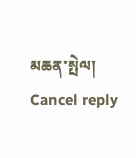མཆན་སྤེལ། Cancel reply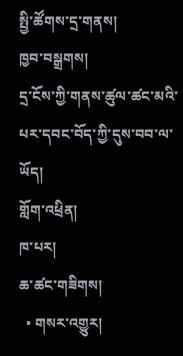སྤྱི་ཚོགས་དྲ་གནས།
ཁྱབ་བསྒྲགས།
དྲ་ངོས་ཀྱི་གནས་ཚུལ་ཚང་མའི་པར་དབང་བོད་ཀྱི་དུས་བབ་ལ་ཡོད།
གློག་འཕྲིན།
ཁ་པར།
ཆ་ཚང་གཟིགས།
  • གསར་འགྱུར།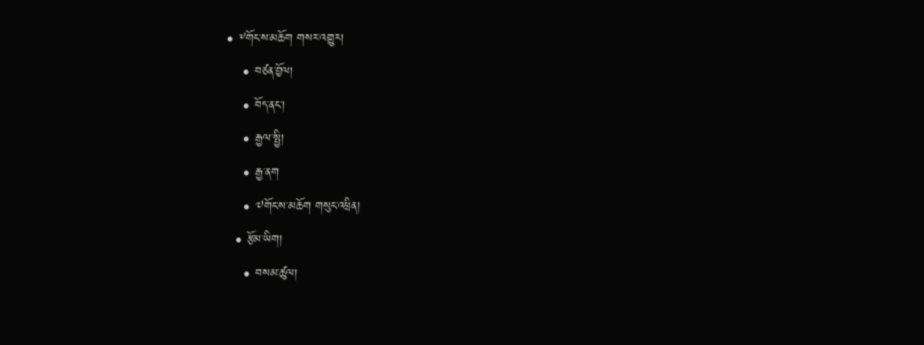• ༸གོང་ས་མཆོག གསར་འགྱུར།
    • བཙན་བྱོལ།
    • བོད་ནང་།
    • རྒྱལ་སྤྱི།
    • རྒྱ་ནག
    • ༧གོང་ས་མཆོག གསུང་འཕྲིན།
  • རྩོམ་ཡིག།
    • བསམ་ཚུལ།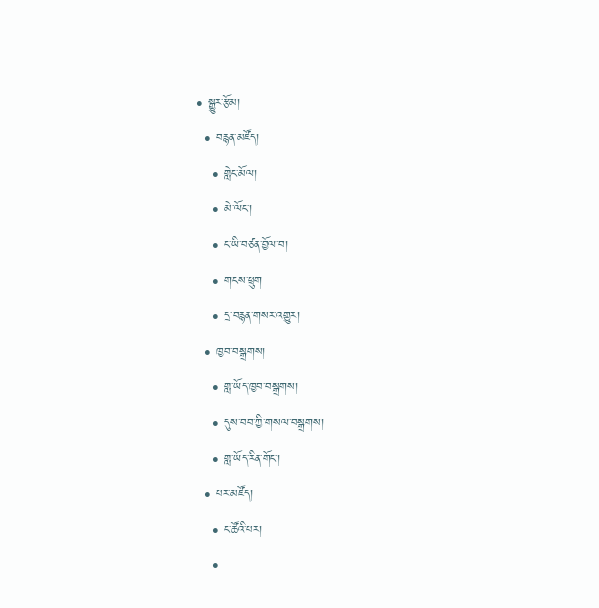• སྒྱུར་རྩོམ།
  • བརྙན་མཛོད།
    • གླེང་མོལ།
    • མེ་ལོང་།
    • ང་ཡི་བཙན་བྱོལ་བ།
    • གངས་ཕྲུག
    • དྲ་བརྙན་གསར་འགྱུར།
  • ཁྱབ་བསྒྲགས།
    • གླ་ཡོད་ཁྱབ་བསྒྲགས།
    • དུས་བབ་ཀྱི་གསལ་བསྒྲགས།
    • གླ་ཡོད་རིན་གོང་།
  • པར་མཛོད།
    • ང་ཚོའི་པར།
    •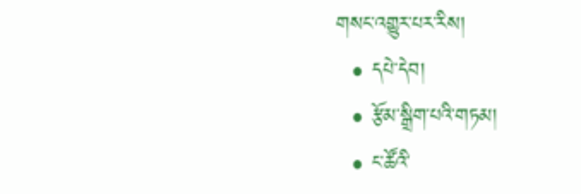གསང་འགྱུར་པར་རིས།
  • དཔེ་དེབ།
  • རྩོམ་སྒྲིག་པའི་གཏམ།
  • ང་ཚོའི་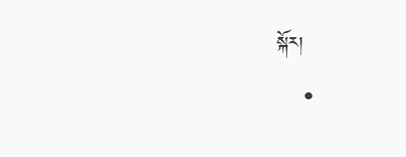སྐོར།
    •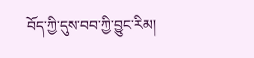བོད་ཀྱི་དུས་བབ་ཀྱི་བྱུང་རིམ།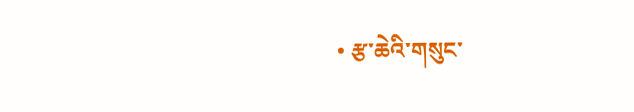• རྩ་ཆེའི་གསུང་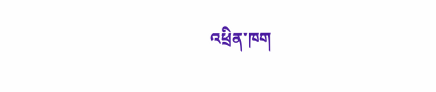འཕྲིན་ཁག